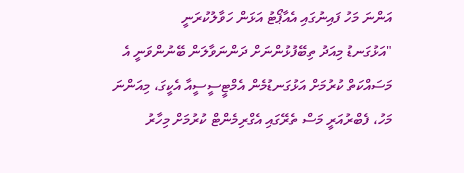އަންނަ މަހު ފައިނުގައި އެއާޕޯޓު އަޅަން ހަވާލުކުރަނީ
"އަޅުގަނޑު މިއަދު ތިބޭފުޅުންނަށް ދަންނަވާލަން ބޭނުންވަނީ އެ މަސައްކަތް ކުރުމަށް އަޅުގަނޑުމެން އެމްޓީސީސީއާ އެކީގަ، މިއަންނަ މަހު، ފެބްރުއަރީ މަސް ތެރޭގައި އެގްރިމެންޓް ކުރުމަށް މިހާރު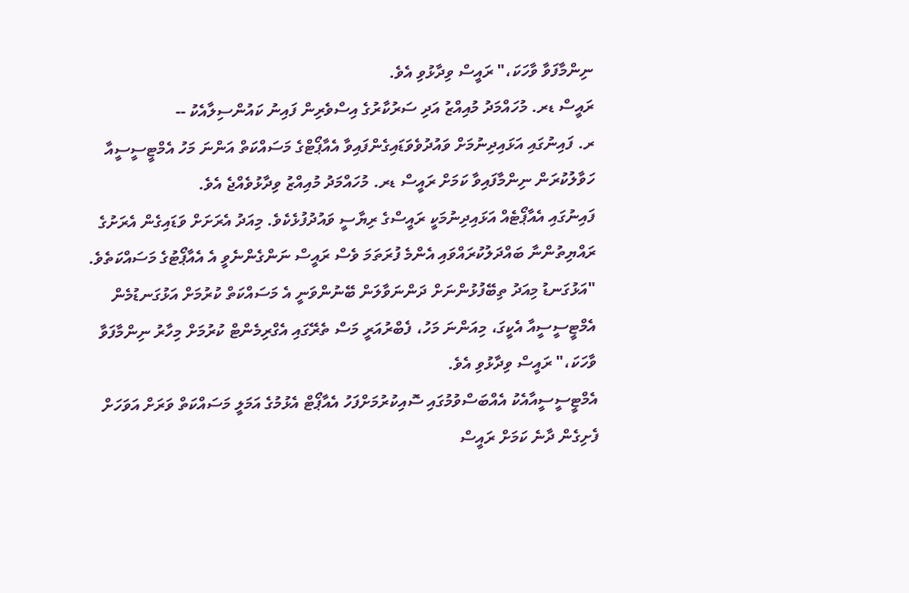ނިންމާފަވާ ވާހަކަ،" ރައީސް ވިދާޅުވި އެވެ.
ރައީސް ޑރ. މުހައްމަދު މުއިއްޒު އަދި ސަރުކާރުގެ އިސްވެރިން ފައިނު ކައުންސިލާއެކު --
ރ. ފައިނުގައި އަޅައިދިނުމަށް ވައުދުވެވަޑައިގެންފައިވާ އެއާޕޯޓްގެ މަސައްކަތް އަންނަ މަހު އެމްޓީސީސީއާ ހަވާލުކުރަން ނިންމާފައިވާ ކަމަށް ރައީސް ޑރ. މުހައްމަދު މުއިއްޒު ވިދާޅުވެއްޖެ އެވެ.
ފައިނުގައި އެއާޕޯޓެއް އަޅައިދިނުމަކީ ރައީސްގެ ރިޔާސީ ވައުދުފުޅެކެވެ. މިއަދު އެރަށަށް ވަޑައިގެން އެރަށުގެ ރައްޔިތުންނާ ބައްދަލުކުރައްވައި އެންމެ ފުރަތަމަ ވެސް ރައީސް ނަންގެންނެވީ އެ އެއާޕޯޓުގެ މަސައްކަތެވެ.
"އަޅުގަނޑު މިއަދު ތިބޭފުޅުންނަށް ދަންނަވާލަން ބޭނުންވަނީ އެ މަސައްކަތް ކުރުމަށް އަޅުގަނޑުމެން އެމްޓީސީސީއާ އެކީގަ، މިއަންނަ މަހު، ފެބްރުއަރީ މަސް ތެރޭގައި އެގްރިމެންޓް ކުރުމަށް މިހާރު ނިންމާފަވާ ވާހަކަ،" ރައީސް ވިދާޅުވި އެވެ.
އެމްޓީސީސީއާއެކު އެއްބަސްވުމުގައި ސޮއިކުރުމަށްފަހު އެއާޕޯޓް އެޅުމުގެ އަމަލީ މަސައްކަތް ވަރަށް އަވަހަށް ފެށިގެން ދާނެ ކަމަށް ރައީސް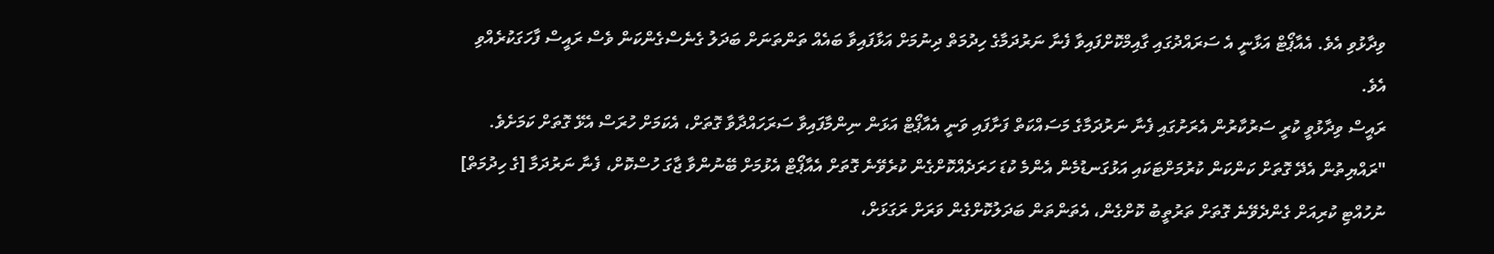ވިދާޅުވި އެވެ. އެއާޕޯޓް އަޅާނީ އެ ސަރައްދުގައި ގާއިމްކޮށްފައިވާ ފެނާ ނަރުދަމާގެ ހިދުމަތް ދިނުމަށް އަޅާފައިވާ ބައެއް ތަންތަނަށް ބަދަލު ގެނެސްގެންކަން ވެސް ރައީސް ފާހަގަކުރެއްވި އެވެ.
ރައީސް ވިދާޅުވީ ކުރީ ސަރުކާރުން އެރަށުގައި ފެނާ ނަރުދަމާގެ މަސައްކަތް ފަށާފައި ވަނީ އެއާޕޯޓް އަޅަން ނިންމާފައިވާ ސަރަހައްދާވާ ގޮތަށް، އެކަމަށް ހުރަސް އެޅޭ ގޮތަށް ކަމަށެވެ.
"ރައްޔިތުން އެދޭ ގޮތަށް ކަންކަން ކުރުމަށްޓަކައި އަޅުގަނޑުމެން އެންމެ ކުޑަ ހަރަދެއްކޮށްގެން ކުރެވޭނެ ގޮތަށް އެއާޕޯޓް އެޅުމަށް ބޭނުންވާ ޖާގަ ހުސްކޮށް، ފެނާ ނަރުދަމާ [ގެ ހިދުމަތް] ނުހުއްޓި ކުރިއަށް ގެންދެވޭނެ ގޮތަށް ތަރުތީބު ކޮށްގެން، އެތަންތަން ބަދަލުކޮށްގެން ވަރަށް ރަގަޅަށް،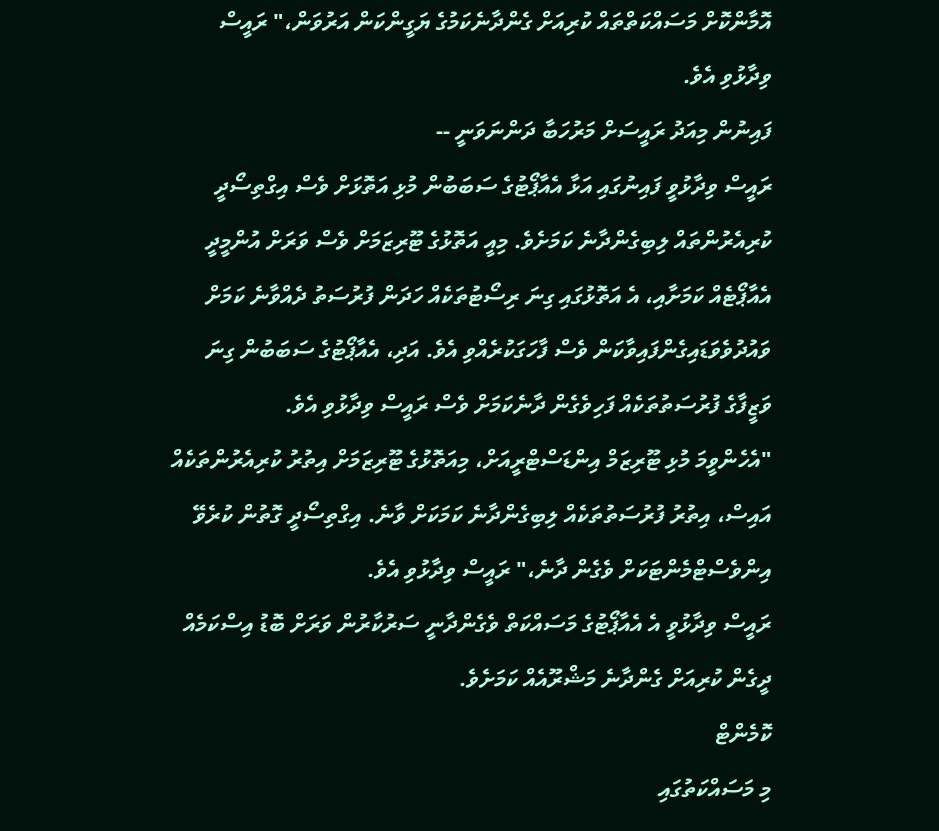އޮމާންކޮށް މަސައްކަތްތައް ކުރިއަށް ގެންދާނެކަމުގެ ޔަގީންކަން އަރުވަން،" ރައީސް ވިދާޅުވި އެވެ.
ފައިނުން މިއަދު ރައީސަށް މަރުހަބާ ދަންނަވަނީ --
ރައީސް ވިދާޅުވީ ފައިނުގައި އަޅާ އެއާޕޯޓުގެ ސަބަބުން މުޅި އަތޮޅަށް ވެސް އިގްތިސޯދީ ކުރިއެރުންތައް ލިބިގެންދާނެ ކަމަށެވެ. މިއީ އަތޮޅުގެ ޓޫރިޒަމަށް ވެސް ވަރަށް އުންމީދީ އެއާޕޯޓެއް ކަމަށާއި، އެ އަތޮޅުގައި ގިނަ ރިސޯޓުތަކެއް ހަދަން ފުރުސަތު ދެއްވާނެ ކަމަށް ވައުދުވެވަޑައިގެންފައިވާކަން ވެސް ފާހަގަކުރެއްވި އެވެ. އަދި، އެއާޕޯޓުގެ ސަބަބުން ގިނަ ވަޒީފާގެ ފުރުސަތުތަކެއް ފަހިވެގެން ދާނެކަމަށް ވެސް ރައީސް ވިދާޅުވި އެވެ.
"އެހެންވީމަ މުޅި ޓޫރިޒަމް އިންޑަސްޓްރީއަށް، މިއަތޮޅުގެ ޓޫރިޒަމަށް އިތުރު ކުރިއެރުންތަކެއް އައިސް، އިތުރު ފުރުސަތުތަކެއް ލިބިގެންދާނެ ކަމަކަށް ވާނެ. އިގްތިސޯދީ ގޮތުން ކުރެވޭ އިންވެސްޓްމެންޓަކަށް ވެގެން ދާނެ،" ރައީސް ވިދާޅުވި އެވެ.
ރައީސް ވިދާޅުވީ އެ އެއާޕޯޓުގެ މަސައްކަތް ވެގެންދާނީ ސަރުކާރުން ވަރަށް ބޮޑު އިސްކަމެއް ދީގެން ކުރިއަށް ގެންދާނެ މަޝްރޫއެއް ކަމަށެވެ.
ކޮމެންޓް
މި މަސައްކަތުގައި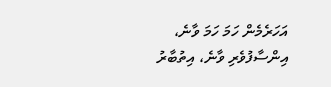އަހަރެމެން ހަމަ ހަމަ ވާނެ، އިންސާފުވެރި ވާނެ، އިތުބާރު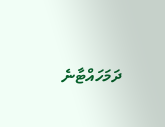ދަމަހައްޓާނެ